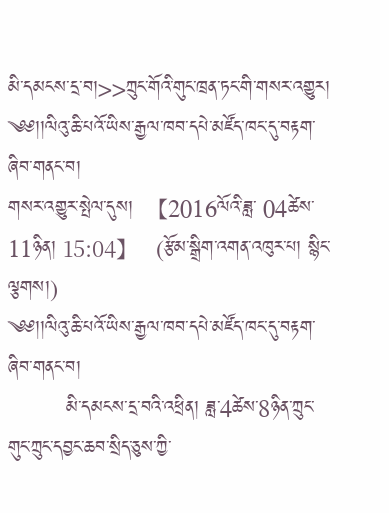མི་དམངས་དྲ་བ།>>ཀྲུང་གོའི་གུང་ཁྲན་ཏང་གི་གསར་འགྱུར།
༄༅།།ལིའུ་ཆི་པའོ་ཡིས་རྒྱལ་ཁབ་དཔེ་མཛོད་ཁང་དུ་བརྟག་ཞིབ་གནང་བ།
གསར་འགྱུར་སྤེལ་དུས།  【2016ལོའི་ཟླ་ 04ཚེས་11ཉིན། 15:04】   (རྩོམ་སྒྲིག་འགན་འཁུར་པ། སྙིང་ལྕགས།)
༄༅།།ལིའུ་ཆི་པའོ་ཡིས་རྒྱལ་ཁབ་དཔེ་མཛོད་ཁང་དུ་བརྟག་ཞིབ་གནང་བ།
         མི་དམངས་དྲ་བའི་འཕྲིན། ཟླ་4ཚེས་8ཉིན་ཀྲུང་གུང་ཀྲུང་དབྱང་ཆབ་སྲིད་ཅུས་ཀྱི་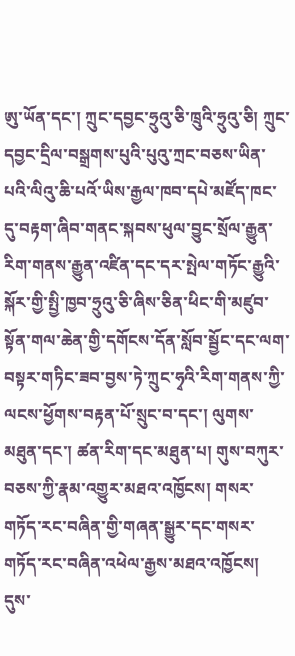ཨུ་ཡོན་དང་། ཀྲུང་དབྱང་ཧྲུའུ་ཅི་ཁྲུའི་ཧྲུའུ་ཅི། ཀྲུང་དབྱང་དྲིལ་བསྒྲགས་པུའི་པུའུ་ཀྲང་བཅས་ཡིན་པའི་ལིའུ་ཆི་པའོ་ཡིས་རྒྱལ་ཁབ་དཔེ་མཛོད་ཁང་དུ་བརྟག་ཞིབ་གནང་སྐབས་ཕུལ་བྱུང་སྲོལ་རྒྱུན་རིག་གནས་རྒྱུན་འཛིན་དང་དར་སྤེལ་གཏོང་རྒྱུའི་སྐོར་གྱི་སྤྱི་ཁྱབ་ཧྲུའུ་ཅི་ཞིས་ཅིན་ཕིང་གི་མཛུབ་སྟོན་གལ་ཆེན་གྱི་དགོངས་དོན་སློབ་སྦྱོང་དང་ལག་བསྟར་གཏིང་ཟབ་བྱས་ཏེ་ཀྲུང་ཧྭའི་རིག་གནས་ཀྱི་ལངས་ཕྱོགས་བརྟན་པོ་སྲུང་བ་དང་། ལུགས་མཐུན་དང་། ཚན་རིག་དང་མཐུན་པ། གུས་བཀུར་བཅས་ཀྱི་རྣམ་འགྱུར་མཐའ་འཁྱོངས། གསར་གཏོད་རང་བཞིན་གྱི་གཞན་སྒྱུར་དང་གསར་གཏོད་རང་བཞིན་འཕེལ་རྒྱས་མཐའ་འཁྱོངས། དུས་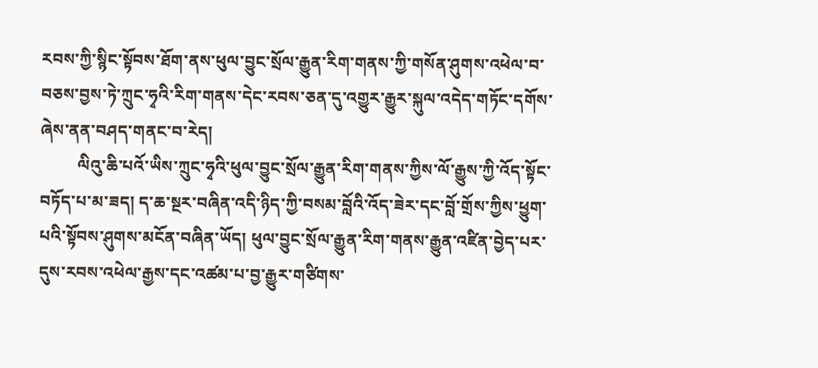རབས་ཀྱི་སྙིང་སྟོབས་ཐོག་ནས་ཕུལ་བྱུང་སྲོལ་རྒྱུན་རིག་གནས་ཀྱི་གསོན་ཤུགས་འཕེལ་བ་བཅས་བྱས་ཏེ་ཀྲུང་ཧྭའི་རིག་གནས་དེང་རབས་ཅན་དུ་འགྱུར་རྒྱུར་སྐུལ་འདེད་གཏོང་དགོས་ཞེས་ནན་བཤད་གནང་བ་རེད།
         ལིའུ་ཆི་པའོ་ཡིས་ཀྲུང་ཧྭའི་ཕུལ་བྱུང་སྲོལ་རྒྱུན་རིག་གནས་ཀྱིས་ལོ་རྒྱུས་ཀྱི་འོད་སྟོང་བཏོད་པ་མ་ཟད། ད་ཆ་སྔར་བཞིན་འདི་ཉིད་ཀྱི་བསམ་བློའི་འོད་ཟེར་དང་བློ་གྲོས་ཀྱིས་ཕྱུག་པའི་སྟོབས་ཤུགས་མངོན་བཞིན་ཡོད། ཕུལ་བྱུང་སྲོལ་རྒྱུན་རིག་གནས་རྒྱུན་འཛིན་བྱེད་པར་དུས་རབས་འཕེལ་རྒྱས་དང་འཚམ་པ་བྱ་རྒྱུར་གཙིགས་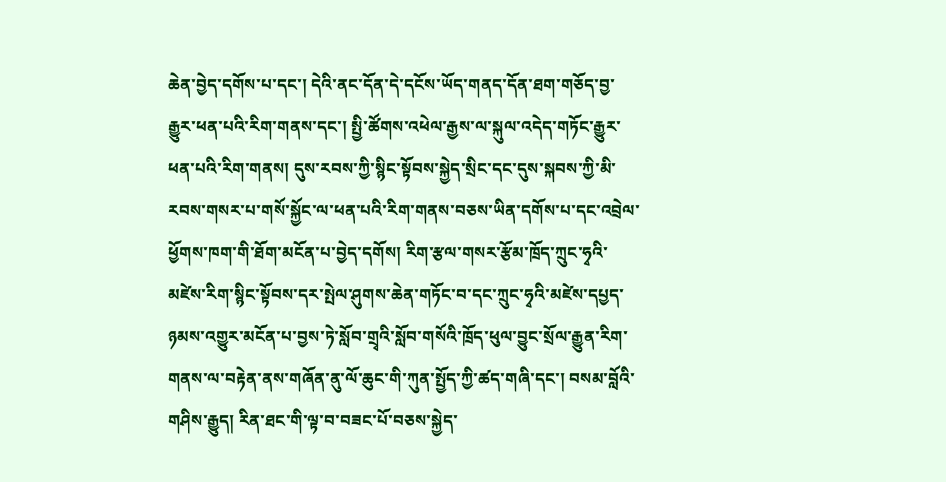ཆེན་བྱེད་དགོས་པ་དང་། དེའི་ནང་དོན་དེ་དངོས་ཡོད་གནད་དོན་ཐག་གཅོད་བྱ་རྒྱུར་ཕན་པའི་རིག་གནས་དང་། སྤྱི་ཚོགས་འཕེལ་རྒྱས་ལ་སྐུལ་འདེད་གཏོང་རྒྱུར་ཕན་པའི་རིག་གནས། དུས་རབས་ཀྱི་སྙིང་སྟོབས་སྐྱེད་སྲིང་དང་དུས་སྐབས་ཀྱི་མི་རབས་གསར་པ་གསོ་སྐྱོང་ལ་ཕན་པའི་རིག་གནས་བཅས་ཡིན་དགོས་པ་དང་འབྲེལ་ཕྱོགས་ཁག་གི་ཐོག་མངོན་པ་བྱེད་དགོས། རིག་རྩལ་གསར་རྩོམ་ཁྲོད་ཀྲུང་ཧྭའི་མཛེས་རིག་སྙིང་སྟོབས་དར་སྤེལ་ཤུགས་ཆེན་གཏོང་བ་དང་ཀྲུང་ཧྭའི་མཛེས་དཔྱད་ཉམས་འགྱུར་མངོན་པ་བྱས་ཏེ་སློབ་གྲྭའི་སློབ་གསོའི་ཁྲོད་ཕུལ་བྱུང་སྲོལ་རྒྱུན་རིག་གནས་ལ་བརྟེན་ནས་གཞོན་ནུ་ལོ་ཆུང་གི་ཀུན་སྤྱོད་ཀྱི་ཚད་གཞི་དང་། བསམ་བློའི་གཤིས་རྒྱུད། རིན་ཐང་གི་ལྟ་བ་བཟང་པོ་བཅས་སྐྱེད་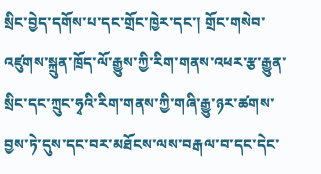སྲིང་བྱེད་དགོས་པ་དང་གྲོང་ཁྱེར་དང་། གྲོང་གསེབ་འཛུགས་སྐྲུན་ཁྲོད་ལོ་རྒྱུས་ཀྱི་རིག་གནས་འཕར་རྩ་རྒྱུན་སྲིང་དང་ཀྲུང་ཧྭའི་རིག་གནས་ཀྱི་གཞི་རྒྱུ་ཉར་ཚགས་བྱས་ཏེ་དུས་དང་བར་མཐོངས་ལས་བརྒལ་བ་དང་དེང་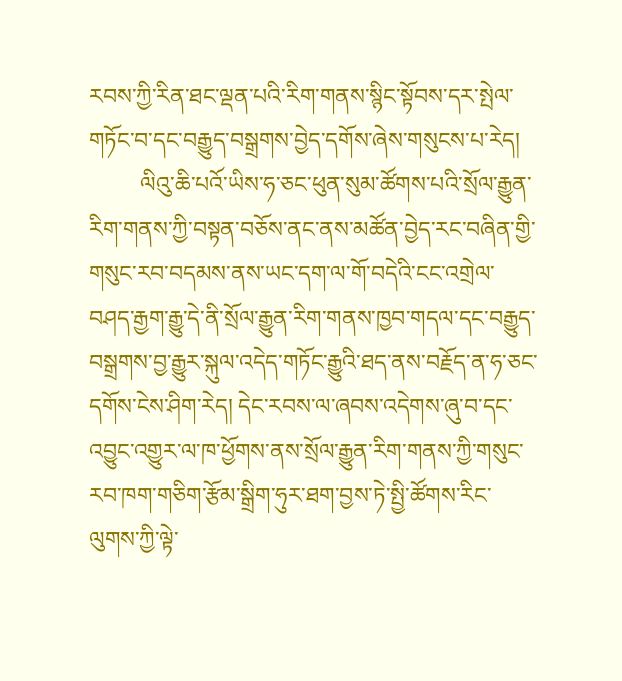རབས་ཀྱི་རིན་ཐང་ལྡན་པའི་རིག་གནས་སྙིང་སྟོབས་དར་སྤེལ་གཏོང་བ་དང་བརྒྱུད་བསྒྲགས་བྱེད་དགོས་ཞེས་གསུངས་པ་རེད།
         ལིའུ་ཆི་པའོ་ཡིས་ཧ་ཅང་ཕུན་སུམ་ཚོགས་པའི་སྲོལ་རྒྱུན་རིག་གནས་ཀྱི་བསྟན་བཅོས་ནང་ནས་མཚོན་བྱེད་རང་བཞིན་གྱི་གསུང་རབ་བདམས་ནས་ཡང་དག་ལ་གོ་བདེའི་ངང་འགྲེལ་བཤད་རྒྱག་རྒྱུ་དེ་ནི་སྲོལ་རྒྱུན་རིག་གནས་ཁྱབ་གདལ་དང་བརྒྱུད་བསྒྲགས་བྱ་རྒྱུར་སྐུལ་འདེད་གཏོང་རྒྱུའི་ཐད་ནས་བརྗོད་ན་ཧ་ཅང་དགོས་ངེས་ཤིག་རེད། དེང་རབས་ལ་ཞབས་འདེགས་ཞུ་བ་དང་འབྱུང་འགྱུར་ལ་ཁ་ཕྱོགས་ནས་སྲོལ་རྒྱུན་རིག་གནས་ཀྱི་གསུང་རབ་ཁག་གཅིག་རྩོམ་སྒྲིག་ཧུར་ཐག་བྱས་ཏེ་སྤྱི་ཚོགས་རིང་ལུགས་ཀྱི་ལྟེ་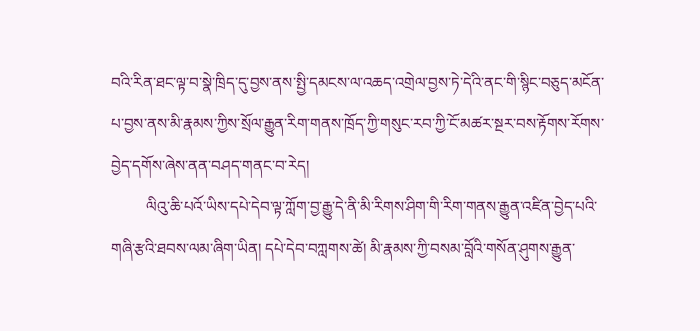བའི་རིན་ཐང་ལྟ་བ་སྣེ་ཁྲིད་དུ་བྱས་ནས་སྤྱི་དམངས་ལ་འཆད་འགྲེལ་བྱས་ཏེ་དེའི་ནང་གི་སྙིང་བཅུད་མངོན་པ་བྱས་ནས་མི་རྣམས་ཀྱིས་སྲོལ་རྒྱུན་རིག་གནས་ཁྲོད་ཀྱི་གསུང་རབ་ཀྱི་ངོ་མཚར་སྔར་བས་རྟོགས་རོགས་བྱེད་དགོས་ཞེས་ནན་བཤད་གནང་བ་རེད།
         ལིའུ་ཆི་པའོ་ཡིས་དཔེ་དེབ་ལྟ་ཀློག་བྱ་རྒྱུ་དེ་ནི་མི་རིགས་ཤིག་གི་རིག་གནས་རྒྱུན་འཛིན་བྱེད་པའི་གཞི་རྩའི་ཐབས་ལམ་ཞིག་ཡིན། དཔེ་དེབ་བཀླགས་ཚེ། མི་རྣམས་ཀྱི་བསམ་བློའི་གསོན་ཤུགས་རྒྱུན་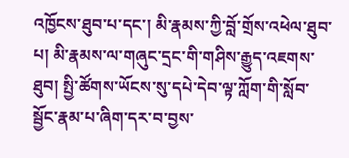འཁྱོངས་ཐུབ་པ་དང་། མི་རྣམས་ཀྱི་བློ་གྲོས་འཕེལ་ཐུབ་པ། མི་རྣམས་ལ་གཞུང་དྲང་གི་གཤིས་རྒྱུད་འཇགས་ཐུབ། སྤྱི་ཚོགས་ཡོངས་སུ་དཔེ་དེབ་ལྟ་ཀློག་གི་སློབ་སྦྱོང་རྣམ་པ་ཞིག་དར་བ་བྱས་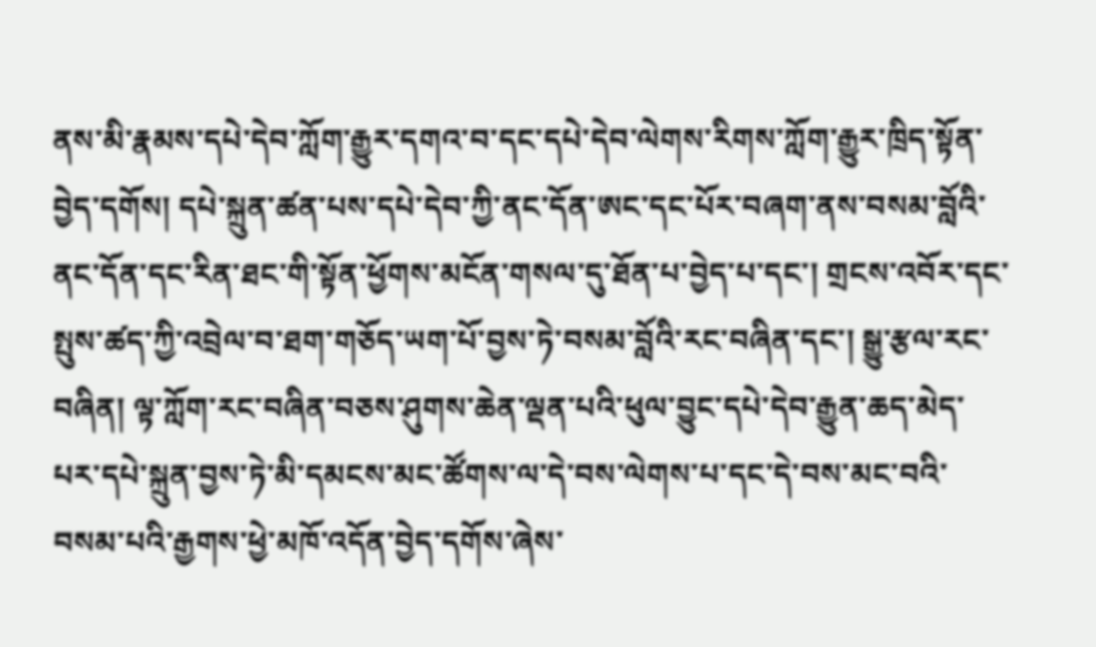ནས་མི་རྣམས་དཔེ་དེབ་ཀློག་རྒྱུར་དགའ་བ་དང་དཔེ་དེབ་ལེགས་རིགས་ཀློག་རྒྱུར་ཁྲིད་སྟོན་བྱེད་དགོས། དཔེ་སྐྲུན་ཚན་པས་དཔེ་དེབ་ཀྱི་ནང་དོན་ཨང་དང་པོར་བཞག་ནས་བསམ་བློའི་ནང་དོན་དང་རིན་ཐང་གི་སྟོན་ཕྱོགས་མངོན་གསལ་དུ་ཐོན་པ་བྱེད་པ་དང་། གྲངས་འབོར་དང་སྤུས་ཚད་ཀྱི་འབྲེལ་བ་ཐག་གཅོད་ཡག་པོ་བྱས་ཏེ་བསམ་བློའི་རང་བཞིན་དང་། སྒྱུ་རྩལ་རང་བཞིན། ལྟ་ཀློག་རང་བཞིན་བཅས་ཤུགས་ཆེན་ལྡན་པའི་ཕུལ་བྱུང་དཔེ་དེབ་རྒྱུན་ཆད་མེད་པར་དཔེ་སྐྲུན་བྱས་ཏེ་མི་དམངས་མང་ཚོགས་ལ་དེ་བས་ལེགས་པ་དང་དེ་བས་མང་བའི་བསམ་པའི་རྒྱགས་ཕྱེ་མཁོ་འདོན་བྱེད་དགོས་ཞེས་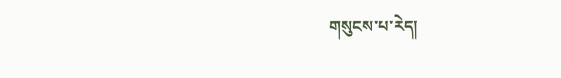གསུངས་པ་རེད།